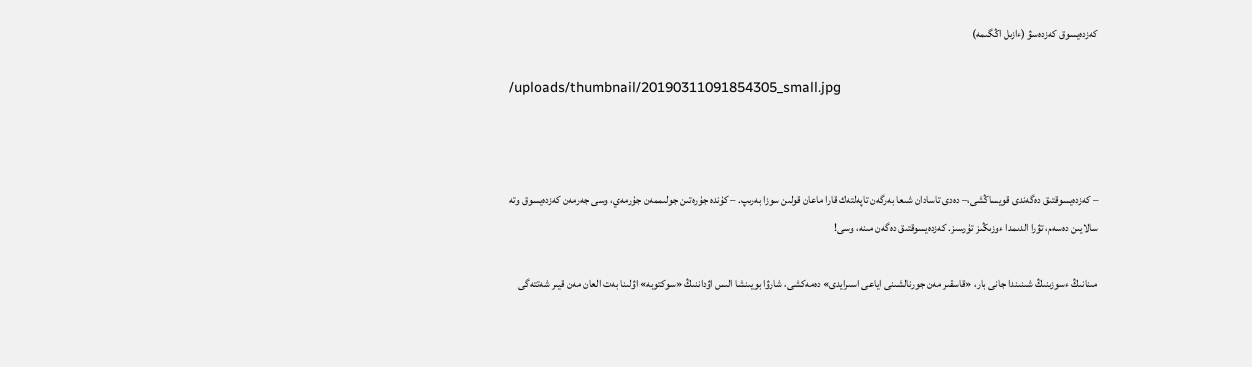كەزدەيسوق كەزدەسۋ (ءازىل اڭگىمە)

/uploads/thumbnail/20190311091854305_small.jpg



– كەزدەيسوقتىق دەگەندى قويساڭشى،– دەدى تاسادان شىعا بەرگەن تاپەلتەك قارا ماعان قولىن سوزا بەرىپ. – كۇندە جۇرەتىن جولىممەن جۇرمەي، وسى جەرمەن كەزدەيسوق وتە سالايىن دەسەم، تۋرا الدىمدا ءوزىڭىز تۇرسىز. كەزدەيسوقتىق دەگەن مىنە، وسى!

مىنانىڭ ءسوزىنىڭ شىنىندا جانى بار، «قاسقىر مەن جورنالشىنى اياعى اسىرايدى» دەمەكشى، شارۋا بويىنشا الىس اۋداننىڭ «سوكتوبە» اۋلىنا بەت العان مەن قيىر شەتتەگى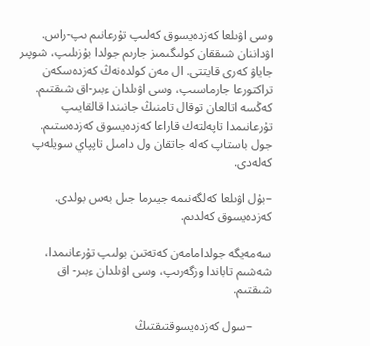وسى اۋىلعا كەزدەيسوق كەلىپ تۇرعانىم ىپ-راس. اۋداننان شىققان كولىگىمىز جارىم جولدا بۇزىلىپ، شوپىر جاياۋ كەرى قايتتى. ال مەن كولدەنەڭ كەزدەسكەن تراكتورعا جارماسىپ، وسى اۋىلدان ءبىر-اق شىقتىم. كەڭسە اتالعان توقال تامنىڭ جانىندا قالقايىپ تۇرعانىمدا تاپەلتەك قاراعا كەزدەيسوق كەزدەستىم. جول باستاپ كەلە جاتقان ول دامىل تاپپاي سويلەپ كەلەدى.

–بۇل اۋىلعا كەلگەنىمە جيىرما جىل بەس بولدى. كەزدەيسوق كەلدىم.

سەمەيگە جولدامامەن كەتەتىن بولىپ تۇرعانىمدا، شەشىم تاباندا وزگەرىپ، وسى اۋىلدان ءبىر- اق شىقتىم.

      –سول كەزدەيسوقتىقتىڭ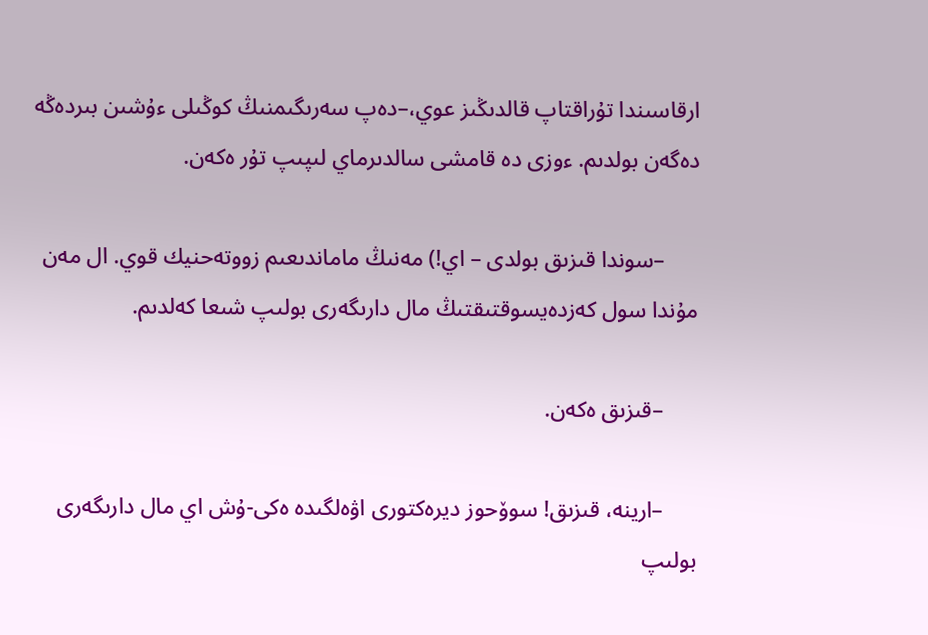ارقاسىندا تۇراقتاپ قالدىڭىز عوي،–دەپ سەرىگىمنىڭ كوڭىلى ءۇشىن بىردەڭە دەگەن بولدىم. ءوزى دە قامشى سالدىرماي لىپىپ تۇر ەكەن.

      –سوندا قىزىق بولدى – اي!) مەنىڭ ماماندىعىم زووتەحنيك قوي. ال مەن مۇندا سول كەزدەيسوقتىقتىڭ مال دارىگەرى بولىپ شىعا كەلدىم.

      –قىزىق ەكەن.

      –ارينە، قىزىق! سوۆحوز ديرەكتورى اۋەلگىدە ەكى-ۇش اي مال دارىگەرى بولىپ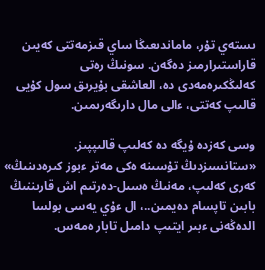ىستەي تۇر، ماماندىعىڭا ساي قىزمەتتى كەيىن قاراستىرارمىز دەگەن. سونىڭ رەتى كەلىڭكىرەمەدى دە، العاشقى بۇيرىق سول كۇيى قالىپ كەتتى، ءالى مال دارىگەرىمىن.

وسى كەزدە ۇيگە دە كەلىپ قالىپپىز. «ستانسىزدىڭ تۇسىنە ەكى مەتر ءبوز كىرەدىنىڭ» كەرى كەلىپ، مەنىڭ ەسىل-دەرتىم اش قارىننىڭ بابىن تاپسام دەيمىن..، ال ءۇي يەسى بولسا الدەڭەنى ءبىر ايتىپ دامىل تابار ەمەس.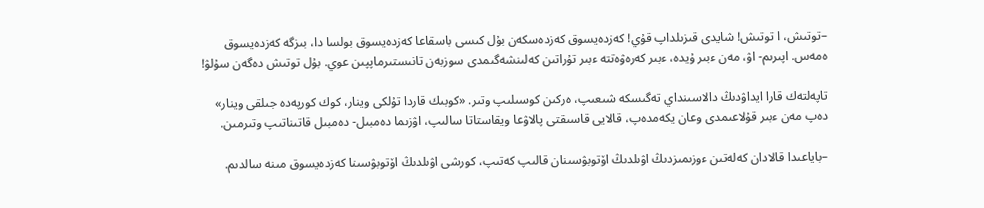–توتىش، ا توتىش! شايدى قىزىلداپ قۇي! كەزدەيسوق كەزدەسكەن بۇل كىسى باسقاعا كەزدەيسوق بولسا دا، بىزگە كەزدەيسوق ەمەس. اپىرىم- اۋ، مەن ءبىر ۇيدە، ءبىر كەرەۋەتتە ءبىر تۇراتىن كەلىنشەگىمدى سوزبەن تانىستىرماپپىن عوي. بۇل توتىش دەگەن سۇلۋ!

تاپەلتەك قارا ايداۋدىڭ دالاسىنداي تەگىسكە شىعىپ، ەركىن كوسىلىپ وتىر. «كوبىك قاردا تۇلكى وينار، كوك كورپەدە جىلقى وينار» دەپ مەن ءبىر قۇلاعىمدى وعان يكەمدەپ، قالايى قاسىقتى پالاۋعا ويقاستاتا سالىپ، اۋزىما دەمبىل- دەمبىل قاتىناتىپ وتىرمىن.

–باياعىدا قالادان كەلەتىن ءوزىمىزدىڭ اۋىلدىڭ اۆتوبۋسىنان قالىپ كەتىپ، كورشى اۋىلدىڭ اۆتوبۋسىنا كەزدەيسوق مىنە سالدىم.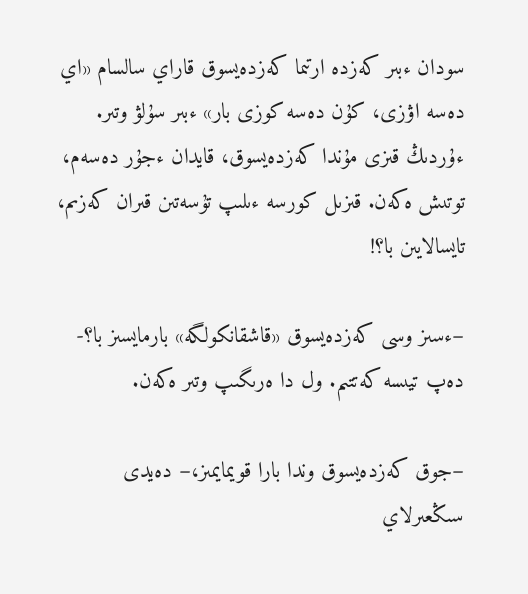سودان ءبىر كەزدە ارتىما كەزدەيسوق قاراي سالسام «اي دەسە اۋزى، كۇن دەسە كوزى بار» ءبىر سۇلۋ وتىر. ءۇردىڭ قىزى مۇندا كەزدەيسوق، قايدان ءجۇر دەسەم، توتىش ەكەن. قىزىل كورسە ءىلىپ تۇسەتىن قىران كەزىم، تايسالايىن با؟!

–ءسىز وسى كەزدەيسوق «قاشقانكولگە» بارمايسىز با؟- دەپ تيىسە كەتتىم. ول دا ەرىگىپ وتىر ەكەن.

–جوق كەزدەيسوق وندا بارا قويمايمىز،– دەيدى سىڭعىرلاي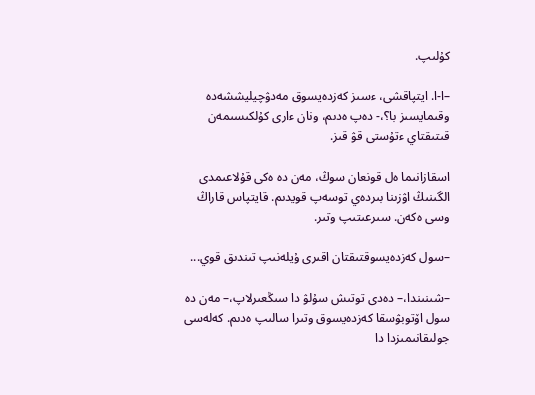كۇلىپ.

–ا-ا. ايتپاقشى، ءسىز كەزدەيسوق مەدۋچيليششەدە وقىمايسىز با؟،- دەپ ەدىم، ونان ءارى كۇلكىسىمەن قىتىقتاي ءتۇستى قۋ قىز.

اسقازانىما ەل قونعان سوڭ، مەن دە ەكى قۇلاعىمدى الگىنىڭ اۋزىنا بىردەي توسەپ قويدىم. قايتپاس قاراڭ وسى ەكەن. سىرعىتىپ وتىر.

–سول كەزدەيسوقتىقتان اقىرى ۇيلەنىپ تىندىق قوي...

–شىنىندا،– دەدى توتىش سۇلۋ دا سىڭعىرلاپ،– مەن دە سول اۆتوبۋسقا كەزدەيسوق وتىرا سالىپ ەدىم. كەلەسى جولىقانىمىزدا دا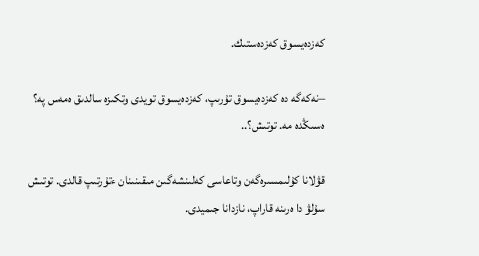كەزدەيسوق كەزدەستىك.

–نەكەگە دە كەزدەيسوق تۇرىپ، كەزدەيسوق تويدى وتكىزە سالدىق ەمەس پە؟ ەسىڭدە مە. توتىش؟..

قۋلانا كۇلىمسىرەگەن وتاعاسى كەلىنشەگىن مىقىنىنان ءتۇرتىپ قالدى. توتىش سۇلۋ دا ەرىنە قاراپ، نازدانا جىميدى.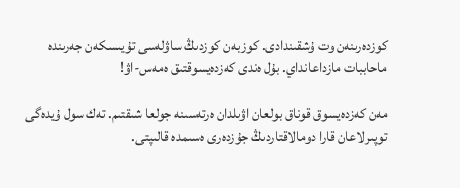كوزدەرىنەن وت ۇشقىندادى. كوزبەن كوزدىڭ ساۋلەسى تۇيىسكەن جەرىندە ماحاببات مازداعانداي. بۇل ەندى كەزدەيسوقتىق ەمەس-اۋ!

مەن كەزدەيسوق قوناق بولعان اۋىلدان ەرتەسىنە جولعا شىقتىم. تەك سول ۇيدەگى توپىرلاعان قارا دومالاقتاردىڭ جۇزدەرى ەسىمدە قالىپتى.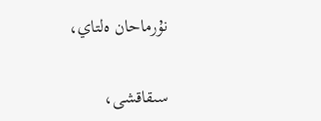نۇرماحان ەلتاي،

سىقاقشى،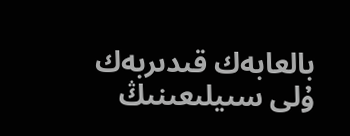بالعابەك قىدىربەك ۇلى سىيلىعىنىڭ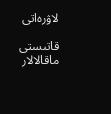لاۋرەاتى

قاتىستى ماقالالار